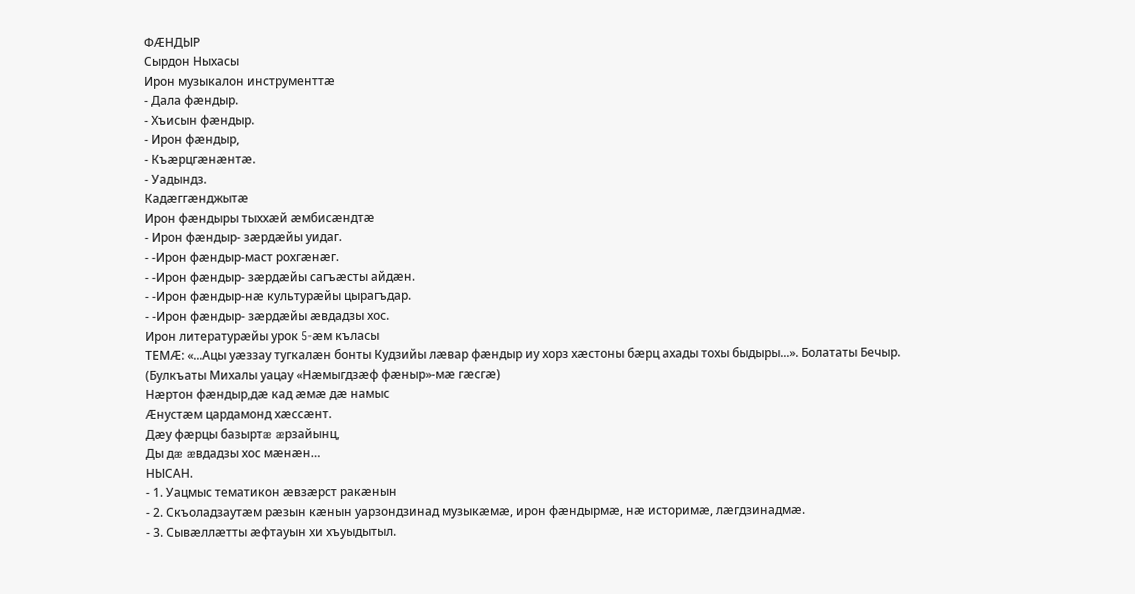ФÆНДЫР
Сырдон Ныхасы
Ирон музыкалон инструменттæ
- Дала фæндыр.
- Хъисын фæндыр.
- Ирон фæндыр,
- Къæрцгæнæнтæ.
- Уадындз.
Кадæггæнджытæ
Ирон фæндыры тыххæй æмбисæндтæ
- Ирон фæндыр- зæрдæйы уидаг.
- -Ирон фæндыр-маст рохгæнæг.
- -Ирон фæндыр- зæрдæйы сагъæсты айдæн.
- -Ирон фæндыр-нæ культурæйы цырагъдар.
- -Ирон фæндыр- зæрдæйы æвдадзы хос.
Ирон литературæйы урок 5-æм къласы
ТЕМÆ: «...Ацы уæззау тугкалæн бонты Кудзийы лæвар фæндыр иу хорз хæстоны бæрц ахады тохы быдыры...». Болататы Бечыр.
(Булкъаты Михалы уацау «Нæмыгдзæф фæныр»-мæ гæсгæ)
Нæртон фæндыр,дæ кад æмæ дæ намыс
Æнустæм цардамонд хæссæнт.
Дæу фæрцы базыртæ æрзайынц,
Ды дæ æвдадзы хос мæнæн…
НЫСАН.
- 1. Уацмыс тематикон æвзæрст ракæнын
- 2. Скъоладзаутæм рæзын кæнын уарзондзинад музыкæмæ, ирон фæндырмæ, нæ историмæ, лæгдзинадмæ.
- 3. Сывæллæтты æфтауын хи хъуыдытыл.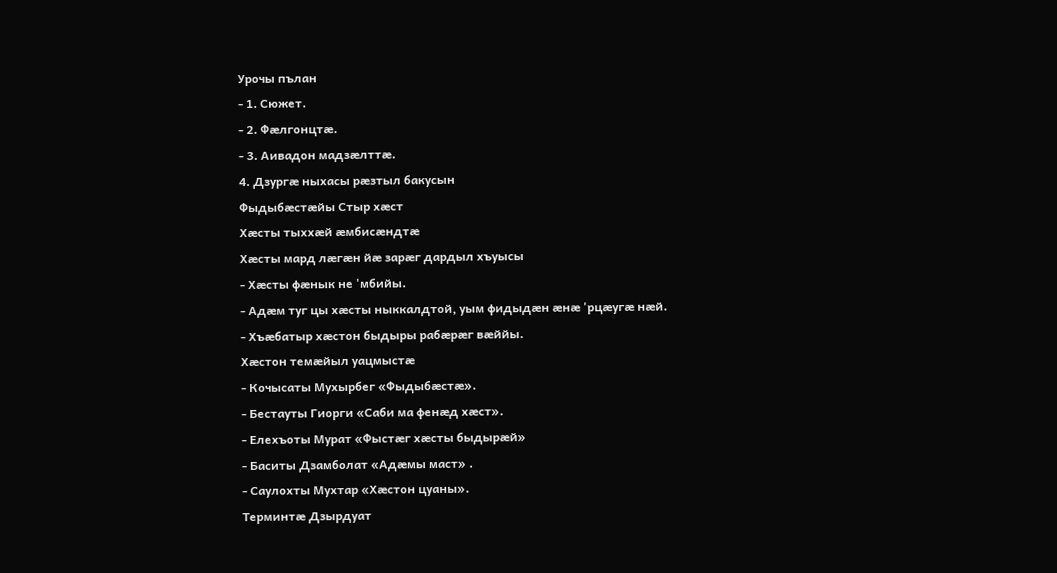Урочы пълан
- 1. Сюжет.
- 2. Фæлгонцтæ.
- 3. Аивадон мадзæлттæ.
4. Дзургæ ныхасы рæзтыл бакусын
Фыдыбæстæйы Стыр хæст
Хæсты тыххæй æмбисæндтæ
Хæсты мард лæгæн йæ зарæг дардыл хъуысы
- Хæсты фæнык не 'мбийы.
- Адæм туг цы хæсты ныккалдтой, уым фидыдæн æнæ 'рцæугæ нæй.
- Хъæбатыр хæстон быдыры рабæрæг вæййы.
Хæстон темæйыл уацмыстæ
- Кочысаты Мухырбег «Фыдыбæстæ».
- Бестауты Гиорги «Саби ма фенæд хæст».
- Елехъоты Мурат «Фыстæг хæсты быдырæй»
- Баситы Дзамболат «Адæмы маст» .
- Саулохты Мухтар «Хæстон цуаны».
Терминтæ Дзырдуат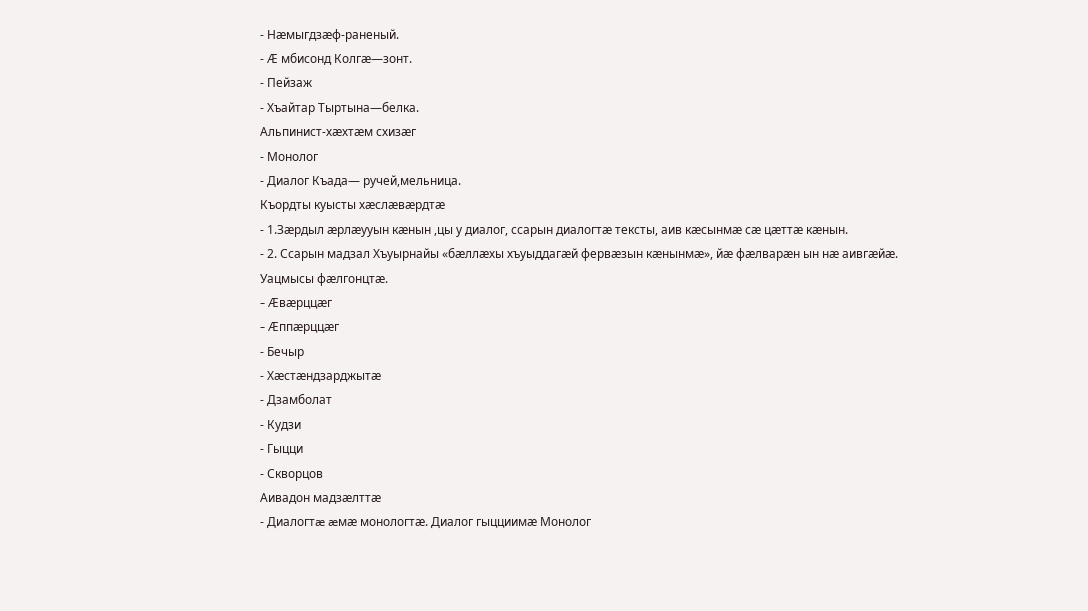- Нæмыгдзæф-раненый.
- Ӕ мбисонд Колгæ—зонт.
- Пейзаж
- Хъайтар Тыртына—белка.
Альпинист-хæхтæм схизæг
- Монолог
- Диалог Къада— ручей,мельница.
Къордты куысты хæслæвæрдтæ
- 1.Зæрдыл æрлæууын кæнын ,цы у диалог, ссарын диалогтæ тексты, аив кæсынмæ сæ цæттæ кæнын.
- 2. Ссарын мадзал Хъуырнайы «бæллæхы хъуыддагæй фервæзын кæнынмæ», йæ фæлварæн ын нæ аивгæйæ.
Уацмысы фæлгонцтæ.
- Æвæрццæг
- Æппæрццæг
- Бечыр
- Хæстæндзарджытæ
- Дзамболат
- Кудзи
- Гыцци
- Скворцов
Аивадон мадзæлттæ
- Диалогтæ æмæ монологтæ. Диалог гыцциимæ Монолог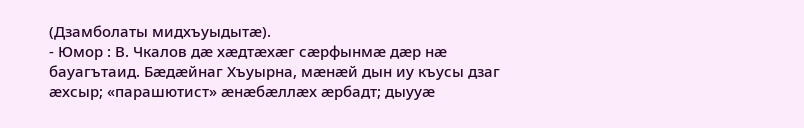(Дзамболаты мидхъуыдытæ).
- Юмор : В. Чкалов дæ хæдтæхæг сæрфынмæ дæр нæ бауагътаид. Бæдæйнаг Хъуырна, мæнæй дын иу къусы дзаг æхсыр; «парашютист» æнæбæллæх æрбадт; дыууæ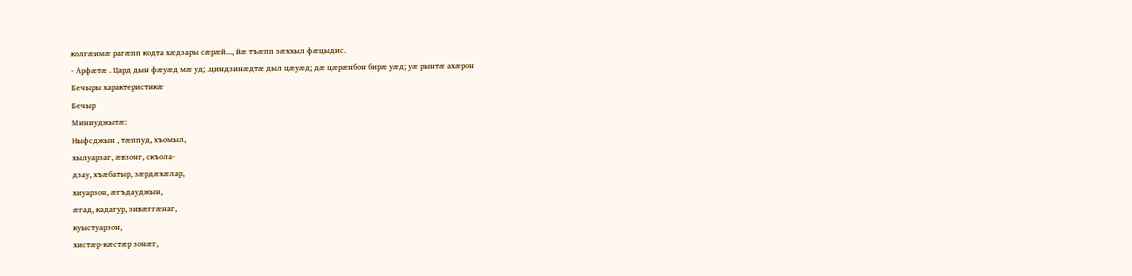колгæимæ рагæпп кодта хæдзары сæрæй..., йæ тъæпп зæххыл фæцыдис.
- Арфæтæ . Цард дын фæуæд мæ уд; .циндзинæдтæ дыл цæуæд; дæ цæрæнбон бирæ уæд; уæ рынтæ ахæрон
Бечыры характеристикæ
Бечыр
Миниуджытæ:
Ныфсджын , тæппуд, хъомыл,
хылуарзаг, æвзонг, скъола-
дзау, хъæбатыр, зæрдæхæлар,
хиуарзон, æгъдауджын,
æгад, кадагур, зивæггæнаг,
куыстуарзон,
хистæр-кæстæр зонæг,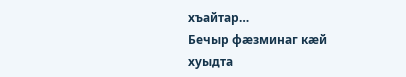хъайтар…
Бечыр фæзминаг кæй хуыдта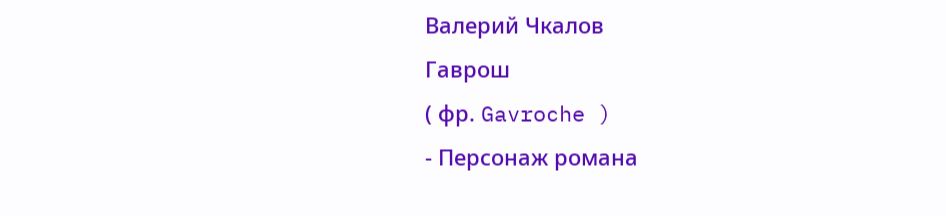Валерий Чкалов
Гаврош
( фр. Gavroche )
- Персонаж романа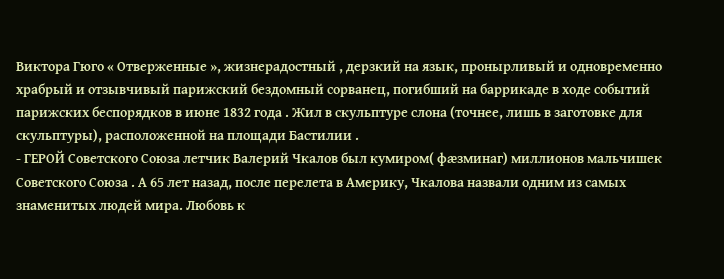Виктора Гюго « Отверженные », жизнерадостный , дерзкий на язык, пронырливый и одновременно храбрый и отзывчивый парижский бездомный сорванец, погибший на баррикаде в ходе событий парижских беспорядков в июне 1832 года . Жил в скульптуре слона (точнее, лишь в заготовке для скульптуры), расположенной на площади Бастилии .
- ГЕРОЙ Советского Союза летчик Валерий Чкалов был кумиром( фæзминаг) миллионов мальчишек Советского Союза . А 65 лет назад, после перелета в Америку, Чкалова назвали одним из самых знаменитых людей мира. Любовь к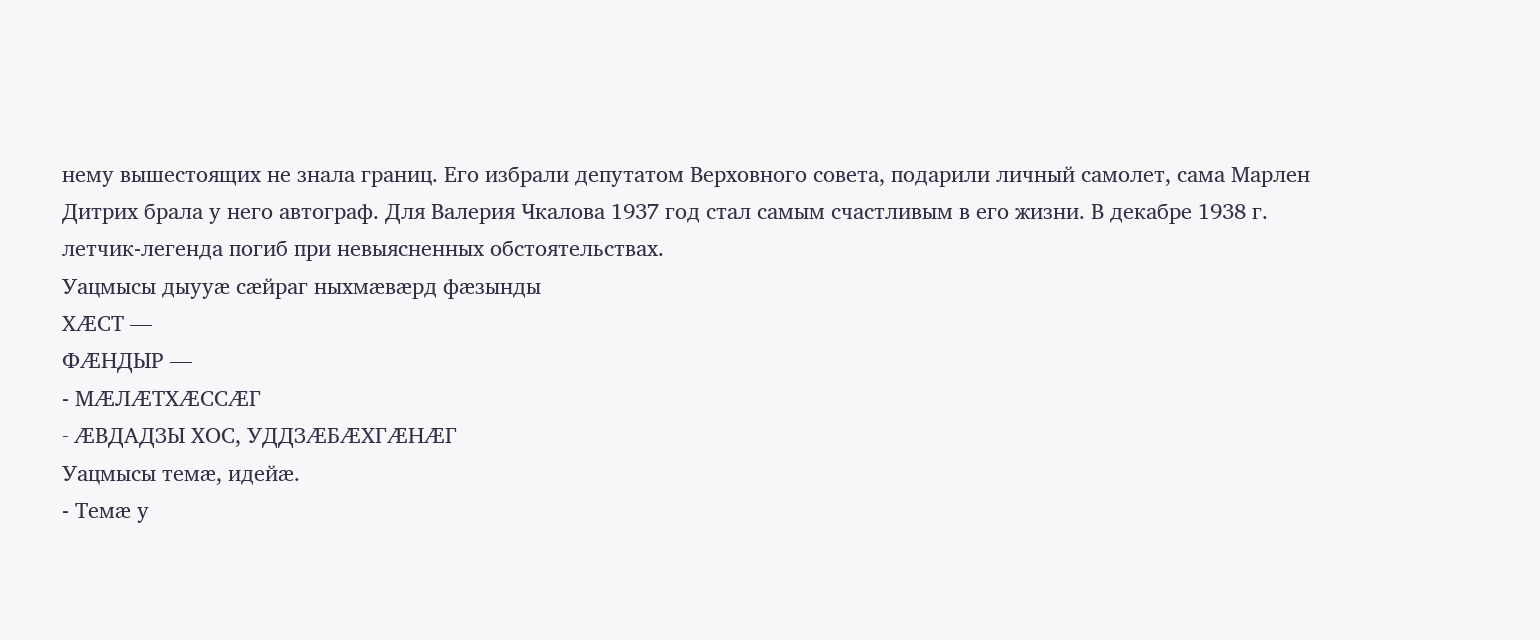нему вышестоящих не знала границ. Его избрали депутатом Верховного совета, подарили личный самолет, сама Марлен Дитрих брала у него автограф. Для Валерия Чкалова 1937 год стал самым счастливым в его жизни. В декабре 1938 г. летчик-легенда погиб при невыясненных обстоятельствах.
Уацмысы дыууæ сæйраг ныхмæвæрд фæзынды
ХÆСТ —
ФÆНДЫР —
- МÆЛÆТХÆССÆГ
- ÆВДАДЗЫ ХОС, УДДЗÆБÆХГÆНÆГ
Уацмысы темæ, идейæ.
- Темæ у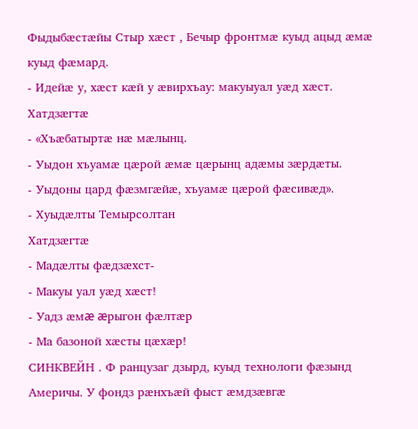Фыдыбæстæйы Стыр хæст , Бечыр фронтмæ куыд ацыд æмæ куыд фæмард.
- Идейæ у, хæст кæй у æвирхъау: макуыуал уæд хæст.
Хатдзæгтæ
- «Хъæбатыртæ нæ мæлынц.
- Уыдон хъуамæ цæрой æмæ цæрынц адæмы зæрдæты.
- Уыдоны цард фæзмгæйæ, хъуамæ цæрой фæсивæд».
- Хуыдæлты Темырсолтан
Хатдзæгтæ
- Мадæлты фæдзæхст-
- Макуы уал уæд хæст!
- Уадз æмæ æрыгон фæлтæр
- Ма базоной хæсты цæхæр!
СИНКВЕЙН . Ф ранцузаг дзырд, куыд технологи фæзынд Америчы. У фондз рæнхъæй фыст æмдзæвгæ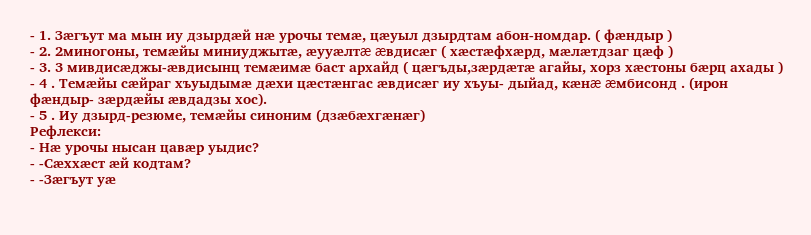- 1. Зæгъут ма мын иу дзырдæй нæ урочы темæ, цæуыл дзырдтам абон-номдар. ( фæндыр )
- 2. 2миногоны, темæйы миниуджытæ, æууæлтæ æвдисæг ( хæстæфхæрд, мæлæтдзаг цæф )
- 3. 3 мивдисæджы-æвдисынц темæимæ баст архайд ( цæгъды,зæрдæтæ агайы, хорз хæстоны бæрц ахады )
- 4 . Темæйы сæйраг хъуыдымæ дæхи цæстæнгас æвдисæг иу хъуы- дыйад, кæнæ æмбисонд . (ирон фæндыр- зæрдæйы æвдадзы хос).
- 5 . Иу дзырд-резюме, темæйы синоним (дзæбæхгæнæг)
Рефлекси:
- Нæ урочы нысан цавæр уыдис?
- -Сæххæст æй кодтам?
- -Зæгъут уæ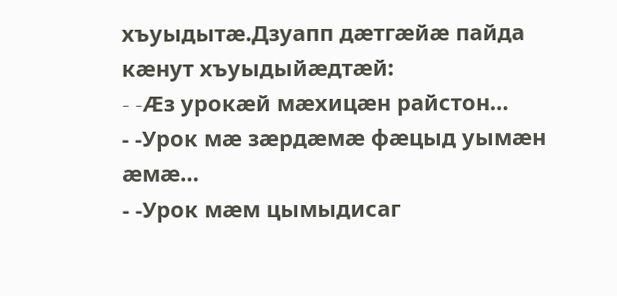хъуыдытæ.Дзуапп дæтгæйæ пайда кæнут хъуыдыйæдтæй:
- -Æз урокæй мæхицæн райстон…
- -Урок мæ зæрдæмæ фæцыд уымæн æмæ…
- -Урок мæм цымыдисаг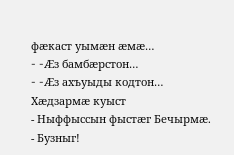фæкаст уымæн æмæ…
- -Æз бамбæрстон…
- -Æз ахъуыды кодтон…
Хæдзармæ куыст
- Ныффыссын фыстæг Бечырмæ.
- Бузныг!